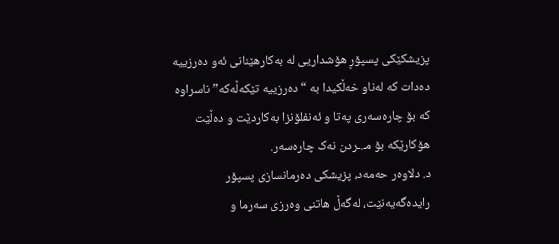پزیشکێکی پسپۆڕ هۆشداریی لە بەکارهێنانی ئەو دەرزییە دەدات کە لەناو خەڵکیدا بە “دەرزییە تێکەڵەکە” ناسراوە کە بۆ چارەسەری پەتا و ئەنفلۆنزا بەکاردێت و دەڵێت هۆکارێکە بۆ مـ.ـردن نەک چارەسەر.
د. دلاوەر حەمەد، پزیشکی دەرمانسازی پسپۆر رایدەگەیەنێت، لەگەڵ هاتنی وەرزی سەرما و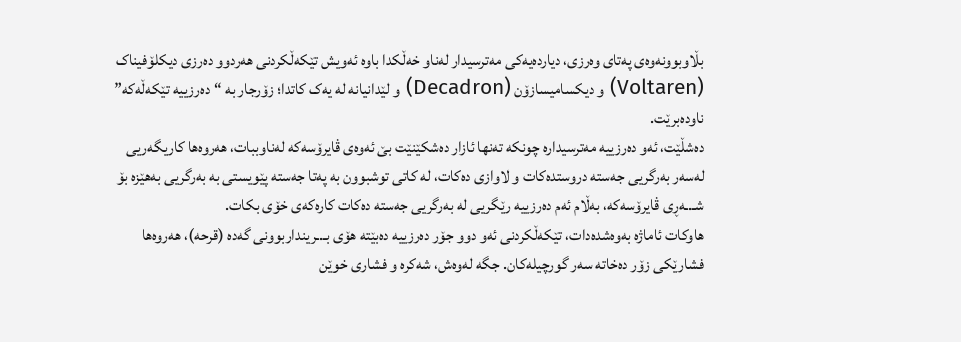بڵاوبوونەوەی پەتای وەرزی، دیاردەیەکی مەترسیدار لەناو خەڵکدا باوە ئەویش تێکەڵکردنی هەردوو دەرزی دیکلۆفیناک (Voltaren) و دیکسامیسازۆن (Decadron) و لێدانیانە لە یەک کاتدا؛ زۆرجار بە “دەرزییە تێکەڵەکە” ناودەبرێت.
دەشڵێت، ئەو دەرزییە مەترسیدارە چونکە تەنها ئازار دەشکێنێت بێ ئەوەی ڤایرۆسەکە لەناوببات، هەروەها کاریگەریی لەسەر بەرگریی جەستە دروستدەکات و لاوازی دەکات، لە کاتی توشبوون بە پەتا جەستە پێویستی بە بەرگریی بەهێزە بۆ شـ.ـەڕی ڤایرۆسەکە، بەڵام ئەم دەرزییە رێگریی لە بەرگریی جەستە دەکات کارەکەی خۆی بکات.
هاوکات ئاماژە بەوەشدەدات، تێکەڵکردنی ئەو دوو جۆر دەرزییە دەبێتە هۆی بـ.ـرینداربوونی گەدە (قرحە)، هەروەها فشارێکی زۆر دەخاتە سەر گورچیلەکان. جگە لەوەش، شەکرە و فشاری خوێن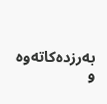بەرزدەکاتەوە و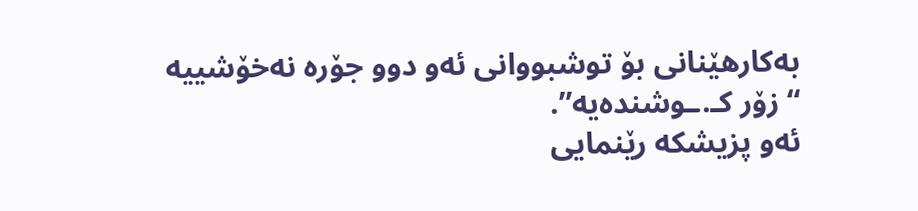بەکارهێنانی بۆ توشبووانی ئەو دوو جۆرە نەخۆشییە “زۆر کـ.ـوشندەیە”.
ئەو پزیشکە رێنمایی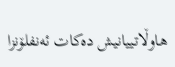هاوڵاتییانیش دەکات ئەنفلۆنزا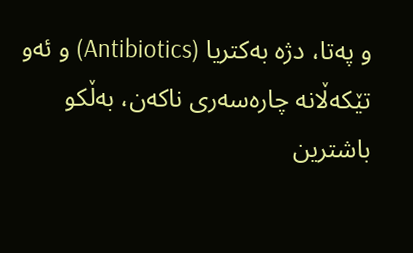و پەتا، دژە بەکتریا (Antibiotics) و ئەو تێکەڵانە چارەسەری ناکەن، بەڵکو باشترین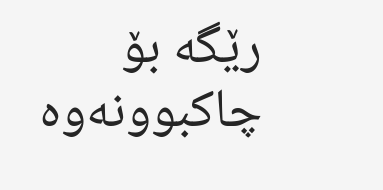رێگە بۆ چاکبوونەوە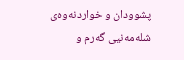پشوودان و خواردنەوەی شلەمەنیی گەرم و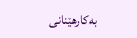بەکارهێنانی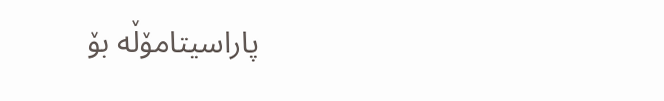پاراسیتامۆڵە بۆ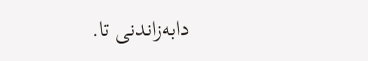دابەزاندنی تا.